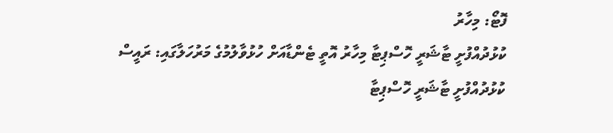ފޮޓޯ: މިހާރު
ކުޅުދުއްފުށީ ޓާޝަރީ ހޮސްޕިޓާ މިހާރު އޮތީ ޓެންޑާއަށް ހުޅުވާލުމުގެ މަރުހަލާގައި: ރައީސް
ކުޅުދުއްފުށީ ޓާޝަރީ ހޮސްޕިޓާ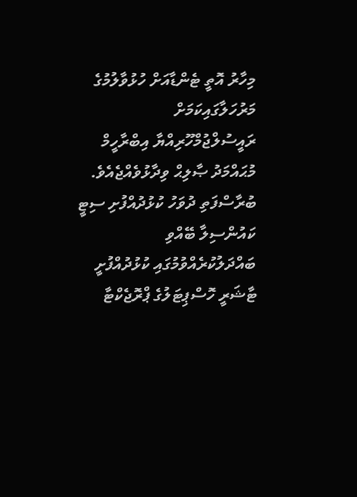މިހާރު އޮތީ ޓެންޑާއަށް ހުޅުވާލުމުގެ މަރުހަލާގައިކަމަށް ރައީސުލްޖުމްހޫރިއްޔާ އިބްރާހީމް މުޙައްމަދު ޞާލިޙް ވިދާޅުވެއްޖެއެވެ.
ބުރާސްފަތި ދުވަހު ކުޅުދުއްފުށި ސިޓީ ކައުންސިލާ ބޭއްވި ބައްދަލުކުރެއްވުމުގައި ކުޅުދުއްފުށީ ޓާޝަރީ ހޮސްޕިޓަލުގެ ޕްރޮޖެކްޓާ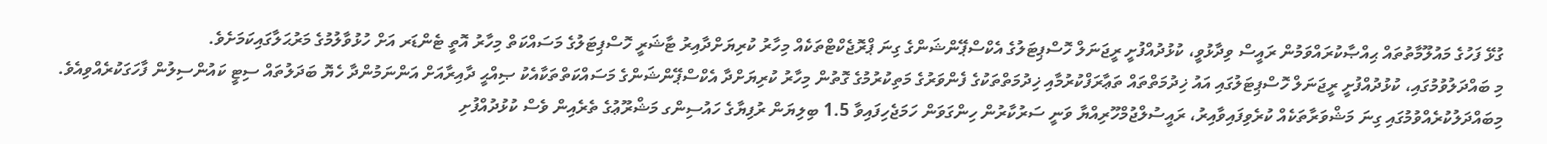ގުޅޭ ފަހުގެ މައުލޫމާތުތައް ޙިއްޞާކުރައްވަމުން ރައީސް ވިދާޅުވީ، ކުޅުދުއްފުށީ ރީޖަނަލް ހޮސްޕިޓަލުގެ އެކްސްޕޭންޝަންގެ ގިނަ ޕްރޮޖެކްޓްތަކެއް މިހާރު ކުރިޔަށްދާއިރު ޓާޝަރީ ހޮސްޕިޓަލުގެ މަސައްކަތް މިހާރު އޮތީ ޓެންޑަރ އަށް ހުޅުވާލުމުގެ މަރުޙަލާގައިކަމަށެވެ.
މި ބައްދަލުވުމުގައި، ކުޅުދުއްފުށީ ރީޖަނަލް ހޮސްޕިޓަލުގައި އައު ޚިދުމަތްތައް ތަޢާރަފްކުރުމާއި ޚިދުމަތްތަކުގެ ފެންވަރުގެ މަތިކުރުމުގެ ގޮތުން މިހާރު ކުރިޔަށްދާ އެކްސްޕޭންޝަންގެ މަސައްކަތްތަކާއެކު ޞިއްޙީ ދާއިރާއަށް އަންނަމުންދާ ހެޔޮ ބަދަލުތައް ސިޓީ ކައުންސިލުން ފާހަގަކުރެއްވިއެވެ.
މިބައްދަލުކުރެއްވުމުގައި ގިނަ މަޝްވަރާތަކެއް ކުރެވިފައިވާއިރު، ރައީސުލްޖުމްހޫރިއްޔާ ވަނީ ސަރުކާރުން ހިންގަވަން ހަމަޖެހިފައިވާ 1.5 ބިލިޔަން ރުފިޔާގެ ހައުސިންގ މަޝްރޫޢުގެ ތެރެއިން ވެސް ކުޅުދުއްފުށި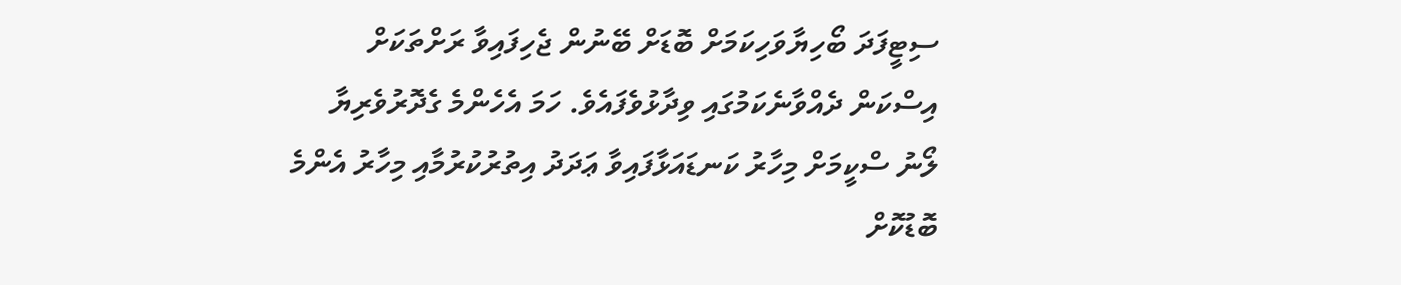ސިޓީފަދަ ބޯހިޔާވަހިކަމަށް ބޮޑަށް ބޭނުން ޖެހިފައިވާ ރަށްތަކަށް އިސްކަން ދެއްވާނެކަމުގައި ވިދާޅުވެފައެވެ. ހަމަ އެހެންމެ ގެދޮރުވެރިޔާ ލޯނު ސްކީމަށް މިހާރު ކަނޑައަޅާފައިވާ ޢަދަދު އިތުރުކުރުމާއި މިހާރު އެންމެ ބޮޑުކޮށް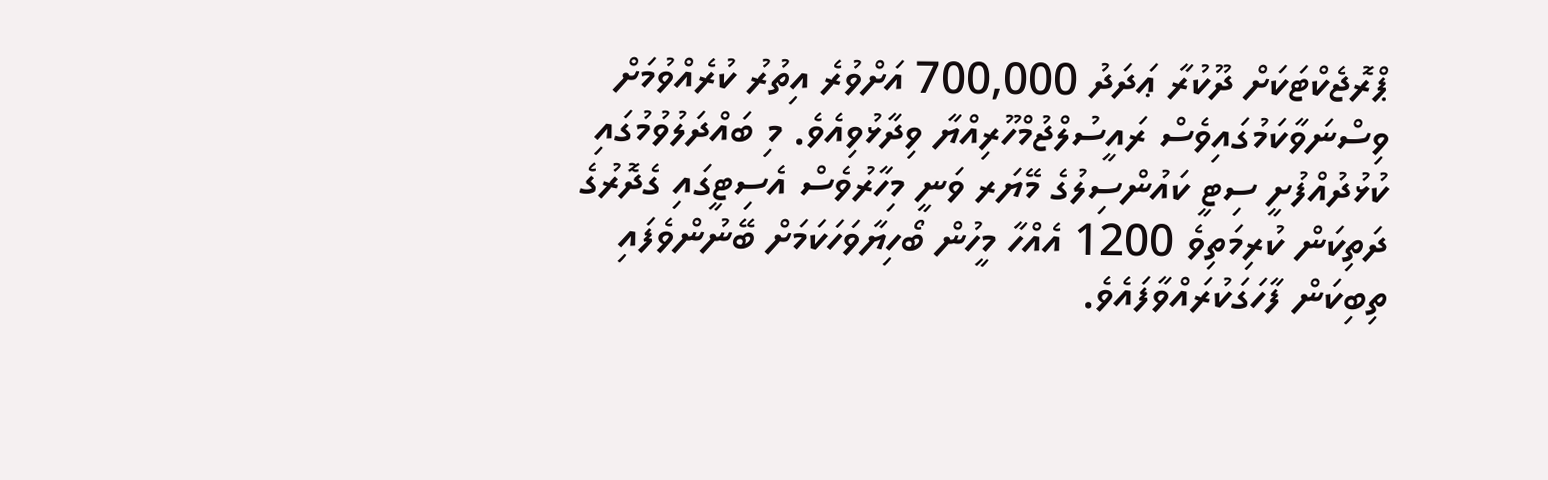ޕްރޮޖެކްޓަކަށް ދޫކުރާ ޢަދަދު 700,000 އަށްވުރެ އިތުރު ކުރެއްވުމަށް ވިސްނަވާކަމުގައިވެސް ރައީސުލްޖުމްހޫރިއްޔާ ވިދާޅުވިއެވެ. މި ބައްދަލުވުމުގައި ކުޅުދުއްފުށީ ސިޓީ ކައުންސިލުގެ މޭޔަރ ވަނީ މިހާރުވެސް އެސިޓީގައި ގެދޮރުގެ ދަތިކަން ކުރިމަތިވެ 1200 އެއްހާ މީހުން ބޯހިޔާވަހަކަމަށް ބޭނުންވެފައި ތިބިކަން ފާހަގަކުރައްވާފައެވެ.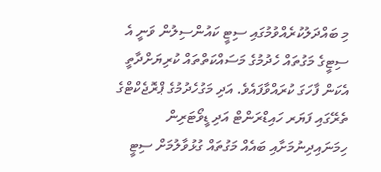މި ބައްދަލުކުރެއްވުމުގައި ސިޓީ ކައުންސިލުން ވަނީ އެ ސިޓީގެ މަގުތައް ހެދުމުގެ މަސައްކަތްތައް ކުރިޔަށްދާތީ އެކަން ފާހަގަ ކުރައްވާފައެވެ. އަދި މަގުހެދުމުގެ ޕްރޮޖެކްޓްގެ ތެރޭގައި ފަޔަރ ހައިޑްރަންޓް އަދި ޑީވޯޓަރިން ހިމަނައިދިނުމަށާއި ބައެއް މަގުތައް ގުޅުވާލުމަށް ސިޓީ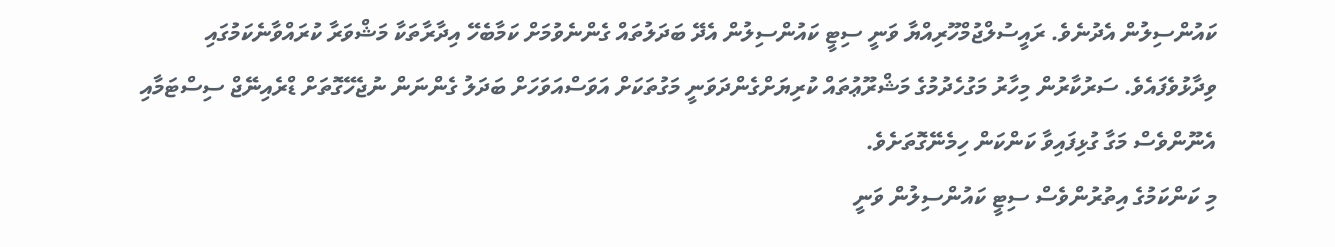ކައުންސިލުން އެދުނެވެ. ރައީސުލްޖުމްހޫރިއްޔާ ވަނީ ސިޓީ ކައުންސިލުން އެދޭ ބަދަލުތައް ގެންނެވުމަށް ކަމާބެހޭ އިދާރާތަކާ މަޝްވަރާ ކުރައްވާނެކަމުގައި ވިދާޅުވެފައެވެ. ސަރުކާރުން މިހާރު މަގުހެދުމުގެ މަޝްރޫޢުތައް ކުރިޔަށްގެންދަވަނީ މަގުތަކަށް އަވަސްއަވަހަށް ބަދަލު ގެންނަން ނުޖެހޭގޮތަށް ޑްރެއިނޭޖް ސިސްޓަމާއި އެނޫންވެސް މަގާ ގުޅިފައިވާ ކަންކަން ހިމެނޭގޮތަށެވެ.
މި ކަންކަމުގެ އިތުރުންވެސް ސިޓީ ކައުންސިލުން ވަނީ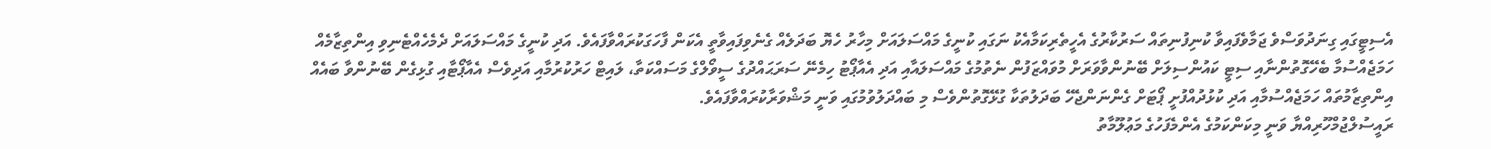އެސިޓީގައި ގިނަދުވަސްވެ ޖަމާވެފައިވާ ކުނިފުނިތައް ސަރުކާރުގެ އެހީތެރިކަމާއެކު ނަގައި ކުނީގެ މައްސަލައަށް މިހާރު ހެޔޮ ބަދަލެއް ގެނެވިފައިވާތީ އެކަން ފާހަގަކުރައްވާފައެވެ. އަދި ކުނީގެ މައްސަލައަށް ދެމެހެއްޓެނިވި އިންތިޒާމެއް ހަމަޖެއްސުމާ ބެހޭގޮތުންނާއި ސިޓީ ކައުންސިލަށް ބޭނުންވާވަރަށް މުވައްޒަފުން ނެތުމުގެ މައްސަލައާއި އަދި އެއާޕޯޓު ހިމެނޭ ސަރަޙައްދުގެ ސީވޯލްގެ މަސައްކަތާ، ލައިޓް ހަރުކުރުމާއި އަދިވެސް އެއާޕޯޓާއި ގުޅިގެން ބޭނުންވާ ބައެއް އިންތިޒާމުތައް ހަމަޖެއްސުމާއި އަދި ކުޅުދުއްފުށީ ޕޯޓަށް ގެންނަންޖެހޭ ބަދަލުތަކާ ގުޅޭގޮތުންވެސް މި ބައްދަލުވުމުގައި ވަނީ މަޝްވަރާކުރައްވާފައެވެ.
ރައީސުލްޖުމްހޫރިއްޔާ ވަނީ މިކަންކަމުގެ އެންމެފަހުގެ މަޢުލޫމާތު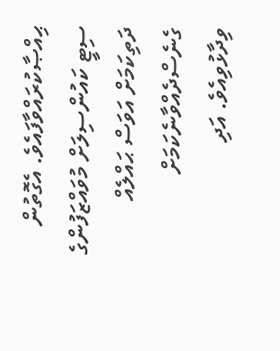ޙިއްޞާކުރައްވާފައެވެ. އެގޮތުން ސިޓީ ކައުންސިލަށް މުވައްޒަފުންގެ ދަތިކަމަށް އަވަސް ޙައްލެއް ގެނެސްދެއްވާނެކަމަށް ވިދާޅުވިއެވެ. އަދި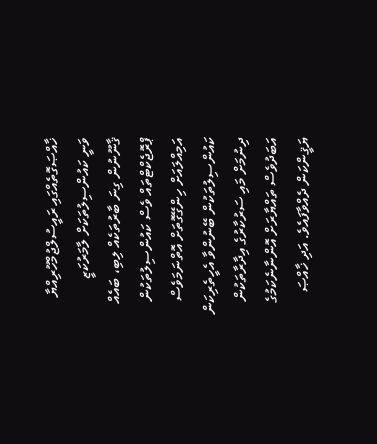ޚާއްޞަގޮތެއްގައި ރައީސުލްޖުމްހޫރިއްޔާ ވަނީ ކައުންސިލުތަކަށް ލާމަރުކަޒީ ޤާނޫނުން ގިނަ ބާރުތަކެއް ލިބި، ބައެއް ޕްރޮޖެކްޓްތައް ވެސް ކައުންސިލުތަކުން އަމިއްލައަށް ހިންގޭގޮތަށް އޮތްނަމަވެސް ކައުންސިލުތަކުން ބޭނުންވާ އެހީތެރިކަން ދިނުމަށް މައި ސަރުކާރުގެ އިދާރާތަކުން އަބަދުވެސް ތައްޔާރަށް އޮންނާނެކަމުގެ ޔަޤީންކަން ދެއްވާފައެވެ. އަދި ޚާއްޞަ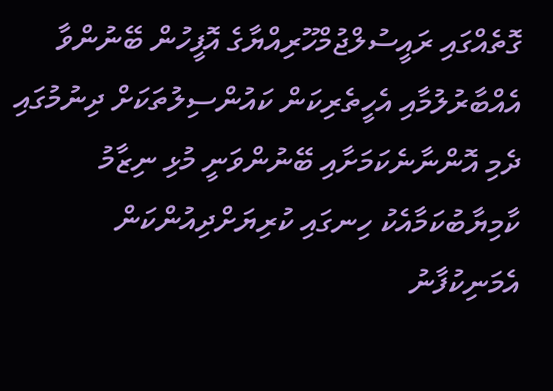ގޮތެއްގައި ރައީސުލްޖުމްހޫރިއްޔާގެ އޮފީހުން ބޭނުންވާ އެއްބާރުލުމާއި އެހީތެރިކަން ކައުންސިލުތަކަށް ދިނުމުގައި ދެމި އޮންނާނެކަމަށާއި ބޭނުންވަނީ މުޅި ނިޒާމު ކާމިޔާބުކަމާއެކު ހިނގައި ކުރިޔަށްދިއުންކަން އެމަނިކުފާނު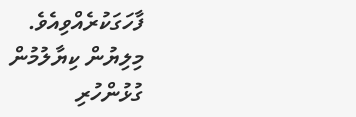ފާހަގަކުރެއްވިއެވެ.
މިލިޔުން ކިޔާލުމުން
ގުޅުންހުރި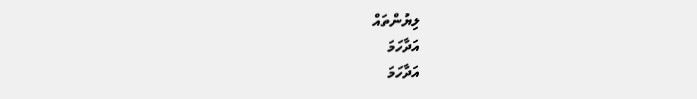ލިޔުންތައް
އަދާހަމަ
އަދާހަމަ